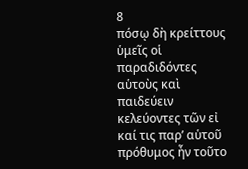8
πόσῳ δὴ κρείττους ὑμεῖς οἱ παραδιδόντες αὑτοὺς καὶ παιδεύειν κελεύοντες τῶν εἰ καί τις παρ’ αὑτοῦ πρόθυμος ἦν τοῦτο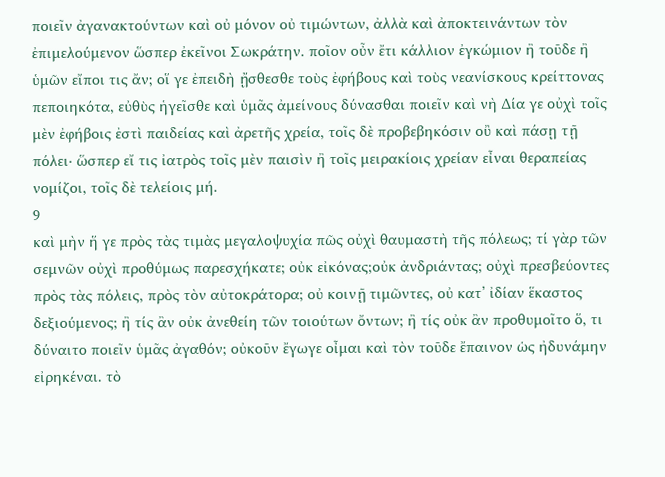ποιεῖν ἀγανακτούντων καὶ οὐ μόνον οὐ τιμώντων, ἀλλὰ καὶ ἀποκτεινάντων τὸν ἐπιμελούμενον ὥσπερ ἐκεῖνοι Σωκράτην. ποῖον οὖν ἔτι κάλλιον ἐγκώμιον ἢ τοῦδε ἢ ὑμῶν εἴποι τις ἄν; οἵ γε ἐπειδὴ ᾔσθεσθε τοὺς ἐφήβους καὶ τοὺς νεανίσκους κρείττονας πεποιηκότα, εὐθὺς ἡγεῖσθε καὶ ὑμᾶς ἀμείνους δύνασθαι ποιεῖν καὶ νὴ Δία γε οὐχὶ τοῖς μὲν ἐφήβοις ἐστὶ παιδείας καὶ ἀρετῆς χρεία, τοῖς δὲ προβεβηκόσιν οὒ καὶ πάσῃ τῇ πόλει· ὥσπερ εἴ τις ἰατρὸς τοῖς μὲν παισὶν ἢ τοῖς μειρακίοις χρείαν εἶναι θεραπείας νομίζοι, τοῖς δὲ τελείοις μή.
9
καὶ μὴν ἥ γε πρὸς τὰς τιμὰς μεγαλοψυχία πῶς οὐχὶ θαυμαστὴ τῆς πόλεως; τί γὰρ τῶν σεμνῶν οὐχὶ προθύμως παρεσχήκατε; οὐκ εἰκόνας;οὐκ ἀνδριάντας; οὐχὶ πρεσβεύοντες πρὸς τὰς πόλεις, πρὸς τὸν αὐτοκράτορα; οὐ κοινῇ τιμῶντες, οὐ κατ’ ἰδίαν ἕκαστος δεξιούμενος; ἢ τίς ἂν οὐκ ἀνεθείη τῶν τοιούτων ὄντων; ἢ τίς οὐκ ἂν προθυμοῖτο ὅ, τι δύναιτο ποιεῖν ὑμᾶς ἀγαθόν; οὐκοῦν ἔγωγε οἶμαι καὶ τὸν τοῦδε ἔπαινον ὡς ἠδυνάμην εἰρηκέναι. τὸ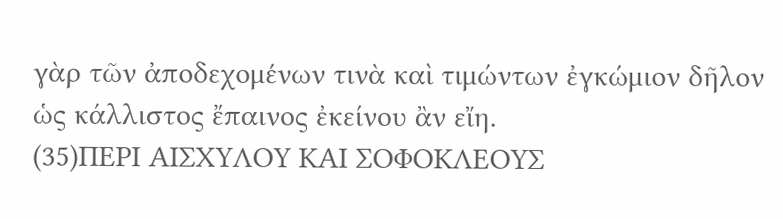γὰρ τῶν ἀποδεχομένων τινὰ καὶ τιμώντων ἐγκώμιον δῆλον ὡς κάλλιστος ἔπαινος ἐκείνου ἂν εἴη.
(35)ΠΕΡΙ ΑΙΣΧΥΛΟΥ ΚΑΙ ΣΟΦΟΚΛΕΟΥΣ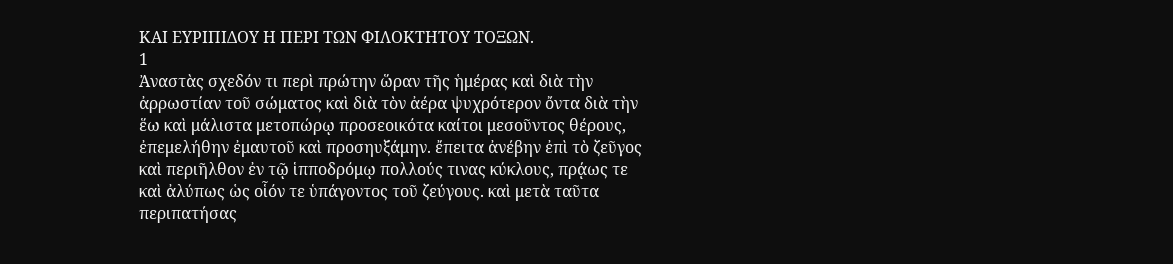ΚΑΙ ΕΥΡΙΠΙΔΟΥ Η ΠΕΡΙ ΤΩΝ ΦΙΛΟΚΤΗΤΟΥ ΤΟΞΩΝ.
1
Ἀναστὰς σχεδόν τι περὶ πρώτην ὥραν τῆς ἡμέρας καὶ διὰ τὴν ἀρρωστίαν τοῦ σώματος καὶ διὰ τὸν ἀέρα ψυχρότερον ὄντα διὰ τὴν ἕω καὶ μάλιστα μετοπώρῳ προσεοικότα καίτοι μεσοῦντος θέρους, ἐπεμελήθην ἐμαυτοῦ καὶ προσηυξάμην. ἔπειτα ἀνέβην ἐπὶ τὸ ζεῦγος καὶ περιῆλθον ἐν τῷ ἱπποδρόμῳ πολλούς τινας κύκλους, πρᾴως τε καὶ ἀλύπως ὡς οἷόν τε ὑπάγοντος τοῦ ζεύγους. καὶ μετὰ ταῦτα περιπατήσας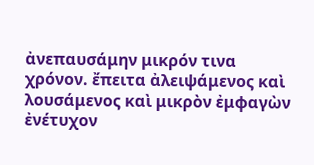ἀνεπαυσάμην μικρόν τινα χρόνον. ἔπειτα ἀλειψάμενος καὶ λουσάμενος καὶ μικρὸν ἐμφαγὼν ἐνέτυχον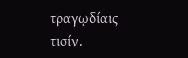τραγῳδίαις τισίν.